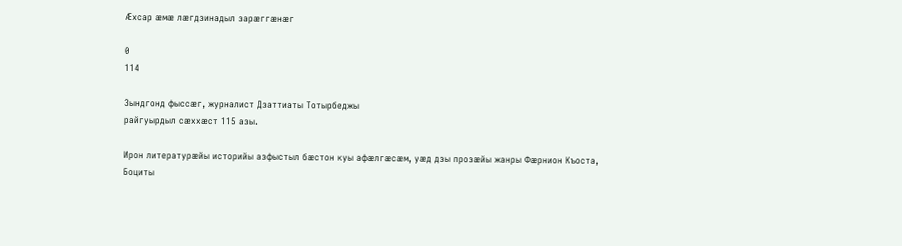Æхсар æмæ лæгдзинадыл зарæггæнæг

0
114

Зындгонд фыссæг, журналист Дзаттиаты Тотырбеджы
райгуырдыл сæххæст 115 азы.

Ирон литературæйы историйы азфыстыл бæстон куы афæлгæсæм, уæд дзы прозæйы жанры Фæрнион Къоста, Боциты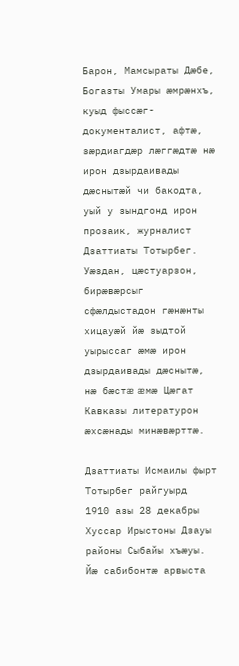Барон, Мамсыраты Дæбе, Богазты Умары æмрæнхъ, куыд фыссæг-документалист, афтæ, зæрдиагдæр лæггæдтæ нæ ирон дзырдаивады дæснытæй чи бакодта, уый у зындгонд ирон прозаик, журналист Дзаттиаты Тотырбег. Уæздан, цæстуарзон, бирæвæрсыг сфæлдыстадон гæнæнты хицауæй йæ зыдтой  уырыссаг æмæ ирон дзырдаивады дæснытæ, нæ бæстæ æмæ Цæгат Кавказы литературон æхсæнады минæвæрттæ.

Дзаттиаты Исмаилы фырт Тотырбег райгуырд  1910 азы 28 декабры Хуссар Ирыстоны Дзауы районы Сыбайы хъæуы. Йæ сабибонтæ арвыста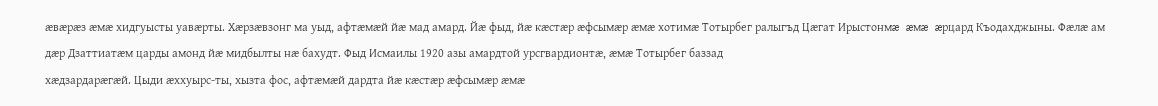æвæрæз æмæ хидгуысты уавæрты. Хæрзæвзонг ма уыд, афтæмæй йæ мад амард. Йæ фыд, йæ кæстæр æфсымæр æмæ хотимæ Тотырбег ралыгъд Цæгат Ирыстонмæ æмæ æрцард Къодахджыны. Фæлæ ам дæр Дзаттиатæм царды амонд йæ мидбылты нæ бахудт. Фыд Исмаилы 1920 азы амардтой урсгвардионтæ, æмæ Тотырбег баззад
хæдзардарæгæй. Цыди æххуырс-ты, хызта фос, афтæмæй дардта йæ кæстæр æфсымæр æмæ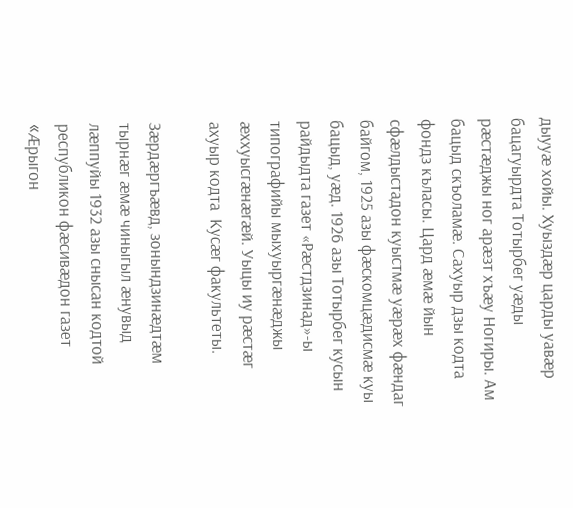дыууæ хойы. Хуыздæр царды уавæр бацагуырдта Тотырбег уæды рæстæджы ног арæзт хъæу Ногиры. Ам бацыд скъоламæ. Сахуыр дзы кодта фондз къласы. Цард æмæ йын сфæлдыстадон куыстмæ уæрæх фæндаг байгом, 1925 азы фæскомцæдисмæ куы бацыд, уæд. 1926 азы Тотырбег кусын райдыдта газет «Рæстдзинад»-ы типографийы мыхуыргæнæджы æххуысгæнæгæй. Уыцы иу рæстæг ахуыр кодта  Кусæг факультеты.

Зæрдæргъæвд, зонындзинæдтæм тырнæг æмæ чиныгыл æнувыд лæппуйы 1932 азы снысан кодтой республикон фæсивæдон газет «Æрыгон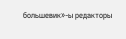большевик»-ы редакторы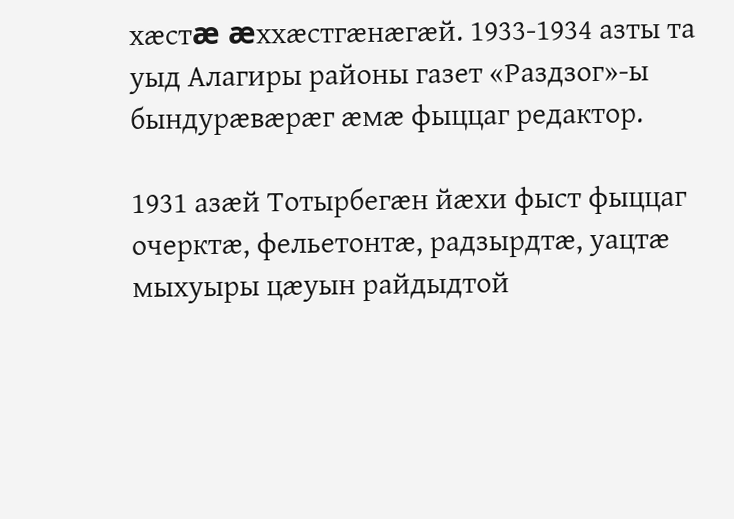хæстæ æххæстгæнæгæй. 1933-1934 азты та уыд Алагиры районы газет «Раздзог»-ы
бындурæвæрæг æмæ фыццаг редактор.

1931 азæй Тотырбегæн йæхи фыст фыццаг очерктæ, фельетонтæ, радзырдтæ, уацтæ мыхуыры цæуын райдыдтой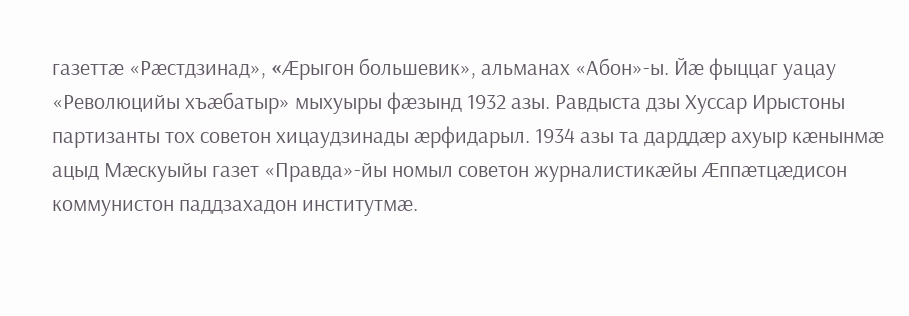газеттæ «Рæстдзинад», «Æрыгон большевик», альманах «Абон»-ы. Йæ фыццаг уацау «Революцийы хъæбатыр» мыхуыры фæзынд 1932 азы. Равдыста дзы Хуссар Ирыстоны партизанты тох советон хицаудзинады æрфидарыл. 1934 азы та дарддæр ахуыр кæнынмæ ацыд Мæскуыйы газет «Правда»-йы номыл советон журналистикæйы Æппæтцæдисон коммунистон паддзахадон институтмæ.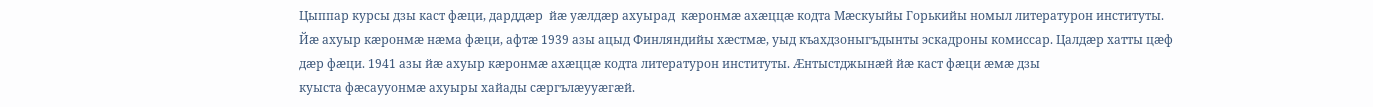Цыппар курсы дзы каст фæци, дарддæр  йæ уæлдæр ахуырад  кæронмæ ахæццæ кодта Мæскуыйы Горькийы номыл литературон институты. Йæ ахуыр кæронмæ нæма фæци, афтæ 1939 азы ацыд Финляндийы хæстмæ, уыд къахдзоныгъдынты эскадроны комиссар. Цалдæр хатты цæф дæр фæци. 1941 азы йæ ахуыр кæронмæ ахæццæ кодта литературон институты. Æнтыстджынæй йæ каст фæци æмæ дзы
куыста фæсаууонмæ ахуыры хайады сæргълæууæгæй.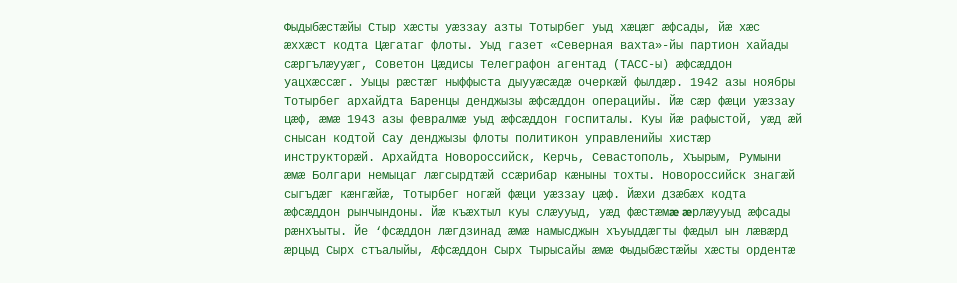Фыдыбæстæйы Стыр хæсты уæззау азты Тотырбег уыд хæцæг æфсады, йæ хæс æххæст кодта Цæгатаг флоты. Уыд газет «Северная вахта»-йы партион хайады сæргълæууæг, Советон Цæдисы Телеграфон агентад (ТАСС-ы) æфсæддон уацхæссæг. Уыцы рæстæг ныффыста дыууæсæдæ очеркæй фылдæр. 1942 азы ноябры Тотырбег архайдта Баренцы денджызы æфсæддон операцийы. Йæ сæр фæци уæззау цæф, æмæ 1943 азы февралмæ уыд æфсæддон госпиталы. Куы йæ рафыстой, уæд æй снысан кодтой Сау денджызы флоты политикон управленийы хистæр инструкторæй. Архайдта Новороссийск, Керчь, Севастополь, Хъырым, Румыни æмæ Болгари немыцаг лæгсырдтæй ссæрибар кæныны тохты. Новороссийск знагæй сыгъдæг кæнгæйæ, Тотырбег ногæй фæци уæззау цæф. Йæхи дзæбæх кодта æфсæддон рынчындоны. Йæ къæхтыл куы слæууыд, уæд фæстæмæ æрлæууыд æфсады рæнхъыты. Йе ‘фсæддон лæгдзинад æмæ намысджын хъуыддæгты фæдыл ын лæвæрд æрцыд Сырх стъалыйы, Æфсæддон Сырх Тырысайы æмæ Фыдыбæстæйы хæсты ордентæ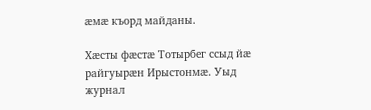æмæ къорд майданы.

Хæсты фæстæ Тотырбег ссыд йæ райгуырæн Ирыстонмæ. Уыд журнал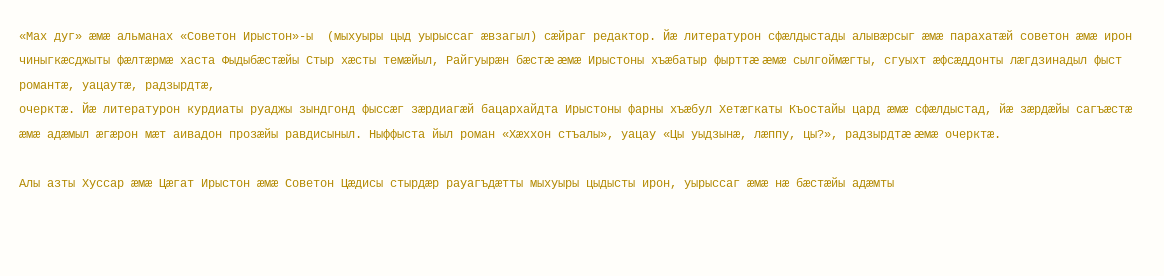«Мах дуг» æмæ альманах «Советон Ирыстон»-ы  (мыхуыры цыд уырыссаг æвзагыл) сæйраг редактор. Йæ литературон сфæлдыстады алывæрсыг æмæ парахатæй советон æмæ ирон чиныгкæсджыты фæлтæрмæ хаста Фыдыбæстæйы Стыр хæсты темæйыл, Райгуырæн бæстæ æмæ Ирыстоны хъæбатыр фырттæ æмæ сылгоймæгты, сгуыхт æфсæддонты лæгдзинадыл фыст романтæ, уацаутæ, радзырдтæ,
очерктæ. Йæ литературон курдиаты руаджы зындгонд фыссæг зæрдиагæй бацархайдта Ирыстоны фарны хъæбул Хетæгкаты Къостайы цард æмæ сфæлдыстад, йæ зæрдæйы сагъæстæ æмæ адæмыл æгæрон мæт аивадон прозæйы равдисыныл. Ныффыста йыл роман «Хæххон стъалы», уацау «Цы уыдзынæ, лæппу, цы?», радзырдтæ æмæ очерктæ.

Алы азты Хуссар æмæ Цæгат Ирыстон æмæ Советон Цæдисы стырдæр рауагъдæтты мыхуыры цыдысты ирон, уырыссаг æмæ нæ бæстæйы адæмты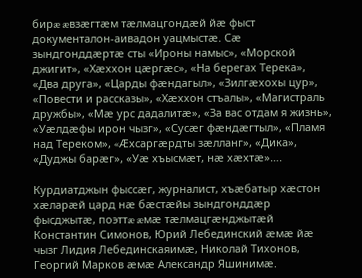бирæ æвзæгтæм тæлмацгондæй йæ фыст документалон-аивадон уацмыстæ. Сæ зындгонддæртæ сты «Ироны намыс», «Морской джигит», «Хæххон цæргæс», «На берегах Терека», «Два друга», «Царды фæндагыл», «Зилгæхохы цур», «Повести и рассказы», «Хæххон стъалы», «Магистраль дружбы», «Мæ урс дадалитæ», «За вас отдам я жизнь», «Уæлдæфы ирон чызг», «Сусæг фæндæгтыл», «Пламя над Тереком», «Æхсаргæрдты зæлланг», «Дика», «Дуджы барæг», «Уæ хъысмæт, нæ хæхтæ»….

Курдиатджын фыссæг, журналист, хъæбатыр хæстон хæларæй цард нæ бæстæйы зындгонддæр фысджытæ, поэттæ æмæ тæлмацгæнджытæй Константин Симонов, Юрий Лебединский æмæ йæ чызг Лидия Лебединскаяимæ, Николай Тихонов, Георгий Марков æмæ Александр Яшинимæ.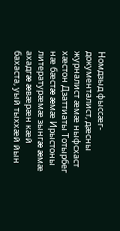Номдзыд фыссæг-документалист, дæсны журналист æмæ ныфсхаст хæстон Дзаттиаты Тотырбег нæ бæстæ æмæ Ирыстоны литературæмæ зынгæ æмæ ахадгæ æвæрæн кæй бахаста, уый тыххæй йын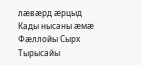лæвæрд æрцыд Кады нысаны æмæ Фæллойы Сырх Тырысайы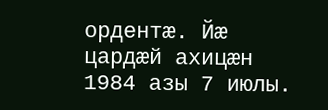ордентæ. Йæ цардæй ахицæн 1984 азы 7 июлы.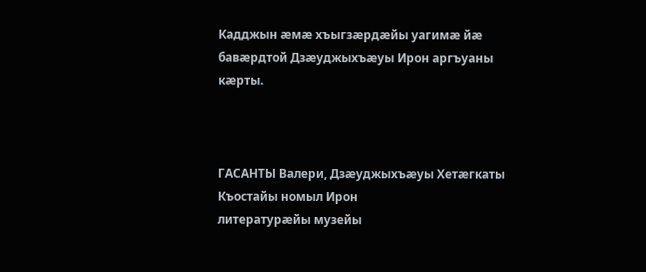Кадджын æмæ хъыгзæрдæйы уагимæ йæ бавæрдтой Дзæуджыхъæуы Ирон аргъуаны кæрты.



ГАСАНТЫ Валери, Дзæуджыхъæуы Хетæгкаты Къостайы номыл Ирон
литературæйы музейы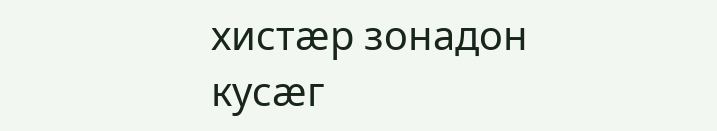хистæр зонадон кусæг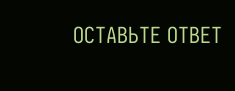ОСТАВЬТЕ ОТВЕТ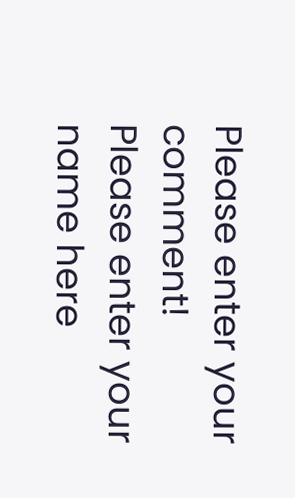Please enter your comment!
Please enter your name here